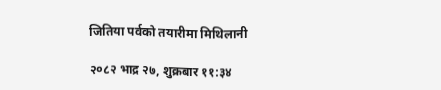जितिया पर्वको तयारीमा मिथिलानी

२०८२ भाद्र २७, शुक्रबार ११:३४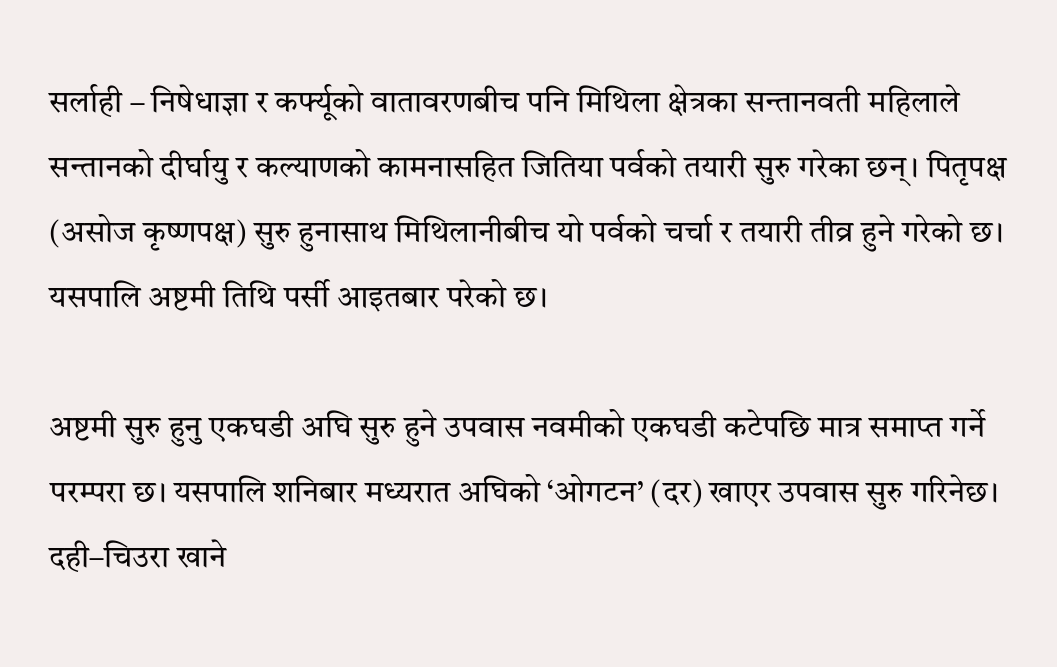सर्लाही – निषेधाज्ञा र कर्फ्यूको वातावरणबीच पनि मिथिला क्षेत्रका सन्तानवती महिलाले सन्तानको दीर्घायु र कल्याणको कामनासहित जितिया पर्वको तयारी सुरु गरेका छन्। पितृपक्ष (असोज कृष्णपक्ष) सुरु हुनासाथ मिथिलानीबीच यो पर्वको चर्चा र तयारी तीव्र हुने गरेको छ। यसपालि अष्टमी तिथि पर्सी आइतबार परेको छ।

अष्टमी सुरु हुनु एकघडी अघि सुरु हुने उपवास नवमीको एकघडी कटेपछि मात्र समाप्त गर्ने परम्परा छ। यसपालि शनिबार मध्यरात अघिको ‘ओगटन’ (दर) खाएर उपवास सुरु गरिनेछ। दही–चिउरा खाने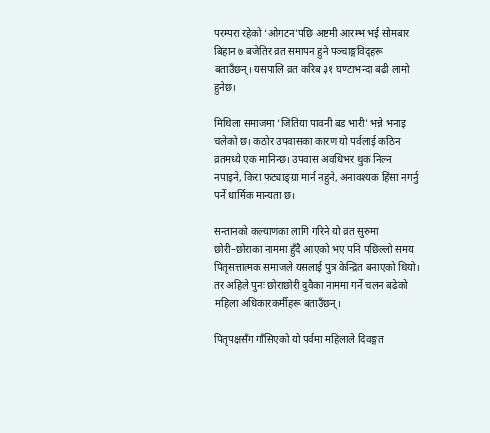परम्परा रहेको ‘ओगटन’पछि अष्टमी आरम्भ भई सोमबार बिहान ७ बजेतिर व्रत समापन हुने पञ्चाङ्गविद्हरू बताउँछन्। यसपालि व्रत करिब ३१ घण्टाभन्दा बढी लामो हुनेछ।

मिथिला समाजमा ‘जितिया पावनी बड भारी’ भन्ने भनाइ चलेको छ। कठोर उपवासका कारण यो पर्वलाई कठिन व्रतमध्ये एक मानिन्छ। उपवास अवधिभर थुक निल्न नपाइने, किरा फट्याङ्ग्रा मार्न नहुने, अनावश्यक हिंसा नगर्नु पर्ने धार्मिक मान्यता छ।

सन्तानको कल्याणका लागि गरिने यो व्रत सुरुमा छोरी–छोराका नाममा हुँदै आएको भए पनि पछिल्लो समय पितृसत्तात्मक समाजले यसलाई पुत्र केन्द्रित बनाएको थियो। तर अहिले पुनः छोराछोरी दुवैका नाममा गर्ने चलन बढेको महिला अधिकारकर्मीहरू बताउँछन्।

पितृपक्षसँग गाँसिएको यो पर्वमा महिलाले दिवङ्गत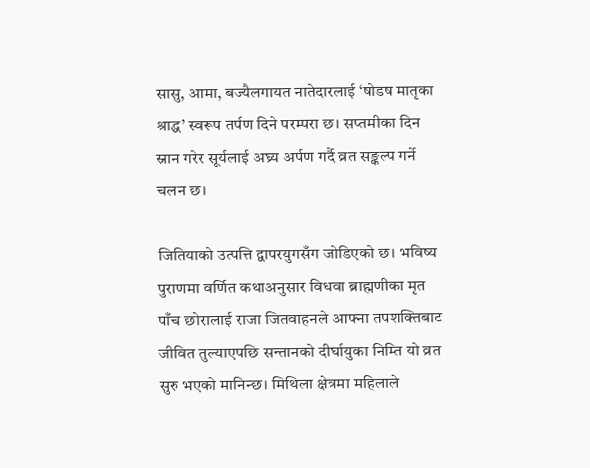सासु, आमा, बज्यैलगायत नातेदारलाई ‘षोडष मातृका श्राद्ध’ स्वरूप तर्पण दिने परम्परा छ। सप्तमीका दिन स्नान गरेर सूर्यलाई अघ्र्य अर्पण गर्दै व्रत सङ्कल्प गर्ने चलन छ।

जितियाको उत्पत्ति द्वापरयुगसँग जोडिएको छ। भविष्य पुराणमा वर्णित कथाअनुसार विधवा ब्राह्मणीका मृत पाँच छोरालाई राजा जितवाहनले आफ्ना तपशक्तिबाट जीवित तुल्याएपछि सन्तानको दीर्घायुका निम्ति यो व्रत सुरु भएको मानिन्छ। मिथिला क्षेत्रमा महिलाले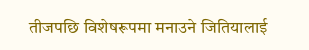तीजपछि विशेषरूपमा मनाउने जितियालाई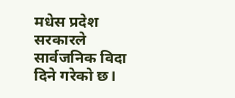मधेस प्रदेश सरकारले सार्वजनिक विदा दिने गरेको छ।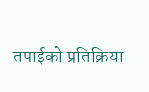तपाईको प्रतिक्रिया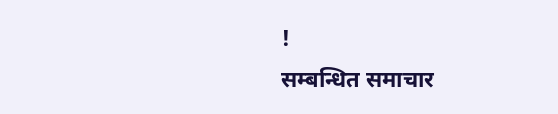!
सम्बन्धित समाचार